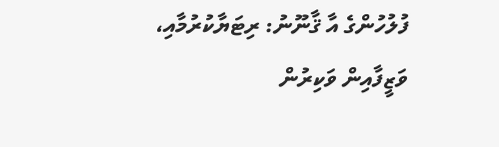ފުލުހުންގެ އާ ޤާނޫނު: ރިޓަޔާކުރުމާއި، ވަޒީފާއިން ވަކިރުން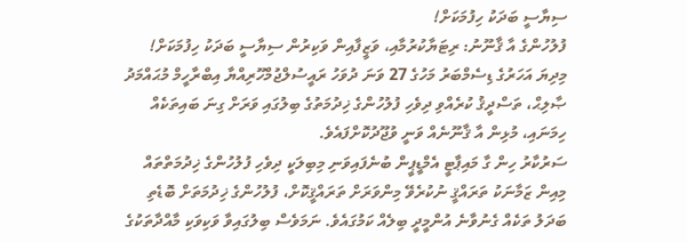ސިޔާސީ ބަދަކު ހިފުމަކަށް!
ފުލުހުންގެ އާ ޤާނޫނު: ރިޓަޔާކުރުމާއި، ވަޒީފާއިން ވަކިރުން ސިޔާސީ ބަދަކު ހިފުމަކަށް!
މިދިޔަ އަހަރުގެ ޑިސެމްބަރު މަހުގެ 27 ވަނަ ދުވަހު ރައީސުލްޖުމްހޫރިއްޔާ އިބްރާހީމް މުޙައްމަދު ޞާލިޙް، ތަސްދީޤު ކުރެއްވި ދިވެހި ފުލުހުންގެ ޚިދުމަތުގެ ބިލުގައި ވަރަށް ގިނަ ބައިތަކެއް ހިމަނައި، މުޅިން އާ ޤާނޫނެއް ވަނީ ވުޖޫދުކޮށްފައެވެ.
ސަރުކާރު ހިން ގާ މައިޕާޓީ އެމްޑީޕީން ބުނެފައިވަނި މިބިލަކީ ދިވެހި ފުލުހުންގެ ޚިދުމަތްތައް މިއިން ޒަމާނަކު ތަރައްޤީ ނުކުރެވޭ މިންވަރަށް ތަރައްޤީކޮށް، ފުލުހުންގެ ޚިދުމަތަށް ބޮޑެތި ބަދަލު ތަކެއް ގެނުވާނެ އުންމީދީ ބިލެއް ކަމުގައެވެ. ނަމަވެސް ބިލުގައިވާ ވަކިވަކި މާއްދާތަކުގެ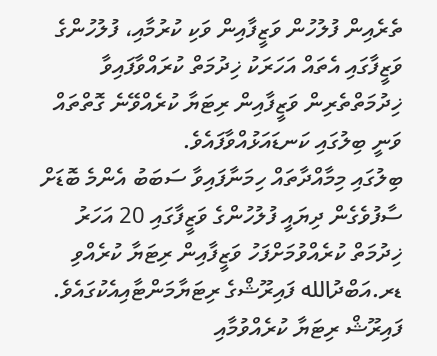ތެރެއިން ފުލުހުން ވަޒީފާއިން ވަކި ކުރުމާއި، ފުލުހުންގެ ވަޒީފާގައި އެތައް އަހަރަކު ޚިދުމަތް ކުރައްވާފައިވާ ޚިދުމަތްތެރިން ވަޒީފާއިން ރިޓަޔާ ކުރެއްވޭނެ ގޮތްތައް ވަނީ ބިލުގައި ކަނޑައަޅުއްވާފައެވެ.
ބިލުގައި މިމާއްދާތައް ހިމަނާފައިވާ ސަބަބު އެންމެ ބޮޑަށް ސާފުވެގެން ދިޔައީ ފުލުހުންގެ ވަޒީފާގައި 20 އަހަރު ޚިދުމަތް ކުރެއްވުމަށްފަހު ވަޒީފާއިން ރިޓަޔާ ކުރެއްވި ޑރ.އަބްދުالله ފައިރޫޝްގެ ރިޓަޔާމަންޓާއިއެކުގައެވެ. ފައިރޫޝް ރިޓަޔާ ކުރެއްވުމާއި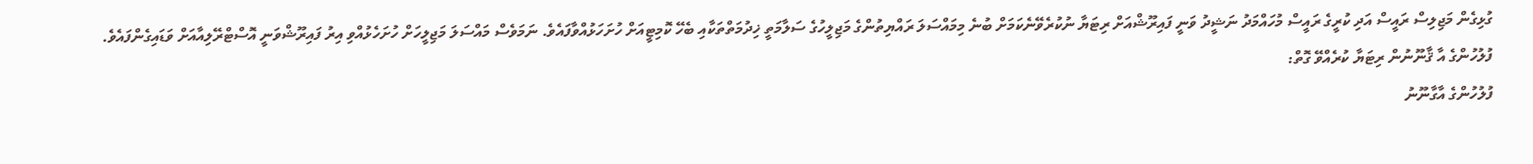ގުޅިގެން މަޖިލިސް ރައީސް އަދި ކުރީގެ ރައީސް މުހައްމަދު ނަޝީދު ވަނީ ފައިރޫޝްއަށް ރިޓަޔާ ނުކުރެވޭނެކަމަށް ބުނެ މިމައްސަލަ ރައްޔިތުންގެ މަޖިލީހުގެ ސަލާމަތީ ޚިދުމަތްތަކާއި ބެހޭ ކޮމިޓީއަށް ހުށަހަޅުއްވާފައެވެ. ނަމަވެސް މައްސަލަ މަޖިލީހަށް ހުށަހެޅުއްވި އިރު ފައިރޫޝްވަނީ އޮސްޓްރޭލިއާއަށް ވަޑައިގެންފައެވެ.
ފުލުހުންގެ އާ ޤާނޫނުން ރިޓަޔާ ކުރެއްވޭ ގޮތް:
ފުލުހުންގެ އާގާނޫނު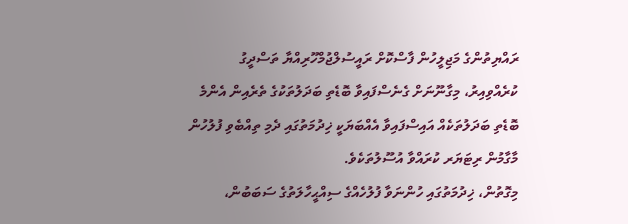ރައްޔިތުންގެ މަޖިލީހުން ފާސްކޮށް ރައީސުލްޖުމްހޫރިއްޔާ ތަސްދީގު ކުރެއްވިއިރު، މިގާނޫނަށް ގެނެސްފައިވާ ބޮޑެތި ބަދަލުތަކުގެ ތެރެއިން އެންމެ ބޮޑެތި ބަދަލުތަކެއް އައިސްފައިވާ އެއްބަޔަކީ ޚިދުމަތުގައި ދެމި ތިއްބެވި ފުލުހުން މާގާމުން ރިޓަޔަރ ކުރައްވާ އުސޫލުތަކެވެ.
މިގޮތުން، ޚިދުމަތުގައި ހުންނަވާ ފުލުހެއްގެ ސިއްޙީހާލަތުގެ ސަބަބުން،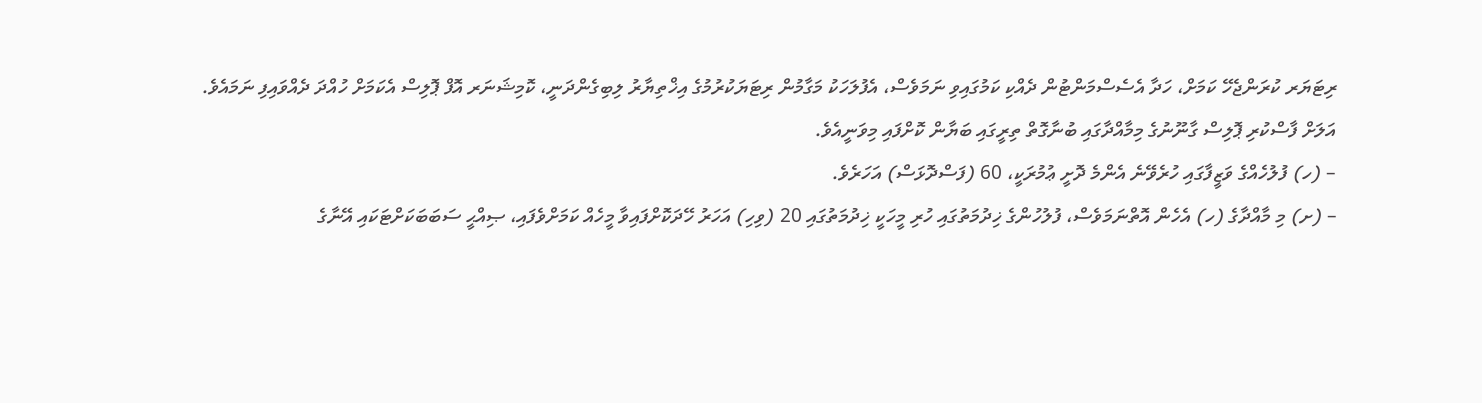ރިޓަޔަރ ކުރަންޖެހޭ ކަމަށް، ހަދާ އެސެސްމަންޓުން ދެއްކި ކަމުގައިވި ނަމަވެސް، އެފުލަހަކު މަގާމުން ރިޓަޔަކުރުމުގެ އިޚްތިޔާރު ލިބިގެންދަނީ، ކޮމިޝަނަރ އޮފް ޕޮލިސް އެކަމަށް ހުއްދަ ދެއްވައިފި ނަމައެވެ.
އަލަށް ފާސްކުރި ޕޮލިސް ގާނޫނުގެ މިމާއްދާގައި ބުނާގޮތް ތިރީގައި ބަޔާން ކޮށްފައި މިވަނީއެވެ.
– (ހ) ފުލުހެއްގެ ވަޒީފާގައި ހުރެވޭނެ އެންމެ ދޮށީ ޢުމުރަކީ، 60 (ފަސްދޮޅަސް) އަހަރެވެ.
– (ށ) މި މާއްދާގެ (ހ) އެހެން އޮތްނަމަވެސް، ފުލުހުންގެ ޚިދުމަތުގައި ހުރި މީހަކީ ޚިދުމަތުގައި 20 (ވިހި) އަހަރު ހޭދަކޮށްފައިވާ މީހެއް ކަމަށްވެފައި، ޞިއްޙީ ސަބަބަކަށްޓަކައި އޭނާގެ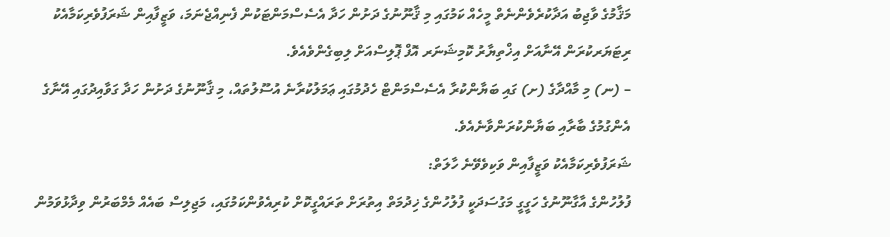މަޤާމުގެ ވާޖިބު އަދާކުރެވެންނެތް މީހެއް ކަމުގައި މި ޤާނޫނުގެ ދަށުން ހަދާ އެސެސްމަންޓަކުން ފެނިއްޖެނަމަ، ވަޒީފާއިން ޝަރަފުވެރިކަމާއެކު ރިޓަޔަރކުރަން އޭނާއަށް އިޚްތިޔާރު ކޮމިޝަނަރ އޮފް ޕޮލިސްއަށް ލިބިގެންވެއެވެ.
– (ނ) މި މާއްދާގެ (ށ) ގައި ބަޔާންކުރާ އެސެސްމަންޓް ހެދުމުގައި ޢަމަލުކުރާނެ އުސޫލުތައް، މި ޤާނޫނުގެ ދަށުން ހަދާ ގަވާއިދުގައި އޭނާގެ އެންގުމުގެ ބާރާއި ބަޔާންކުރަންވާނެއެވެ.
ޝަރަފުވެރިކަމާއެކު ވަޒީފާއިން ވަކިވެވޭނެ ހާލަތް:
ފުލުހުންގެ އާގާނޫނުގެ ހަގީގީ މަގުސަދަކީ ފުލުހުންގެ ޚިދުމަތް އިތުރަށް ތަރައްގީކޮށް ކުރިއެވުންކަމުގައި، މަޖިލިސް ބައެއް މެމްބަރުން ވިދާޅުވަމުން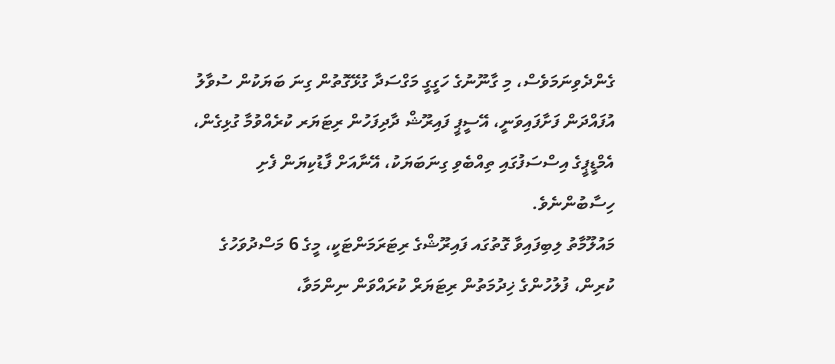ގެންދެވިނަމަވެސް، މި ގާނޫނުގެ ހަގީގީ މަގްސަދާ ގުޅޭގޮތުން ގިނަ ބަޔަކުން ސުވާލު އުފައްދަން ފަށާފައިވަނީ، އޭސީޕީ ފައިރޫޝް ދާދިފަހުން ރިޓަޔަރ ކުރެއްވުމާ ގުޅިގެން، އެމްޑީޕީގެ އިސްސަފުގައި ތިއްބެވި ގިނަބަޔަކު، އޭނާއަށް ފާޑުކިޔަން ފެށި ހިސާބުންނެވެ.
މައުލޫމާތު ލިބިފައިވާ ގޮތުގައ ފައިރޫޝްގެ ރިޓަރަމަންޓަކީ، މީގެ 6 މަސްދުވަހުގެ ކުރިން، ފުލުހުންގެ ޚިދުމަތުން ރިޓަޔަރް ކުރައްވަން ނިންމަވާ،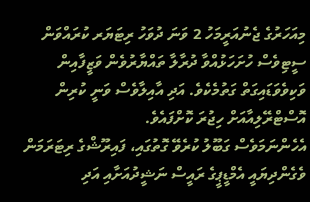މިއަހަރުގެ ޖެނުއަރީމަހު 2 ވަނަ ދުވަހު ރިޓަޔަރ ކުރައްވަން ސީޓިވެސް ހުށަހަޅުއްވާ ދުރާލާ ތައްޔާރުވެން ވަޒީފާއިން ވަކިވެވަޑައިގަތް ގަތުމެކެވެ. އަދި އާއިލާވެސް ވަނީ ކުރިން އޮސްޓްރޭލިއާއަށް ހިޖުރަ ކޮށްފައެވެ.
އެހެންނަމަވެސް ގަބޫލު ކުރެވޭ ގޮތުގައި، ފައިރޫޝްގެ ރިޓަރަމަން ވެގެންދިޔައީ އެމްޑީޕީގެ ރައީސް ނަޝީދުއަށާއި އަދި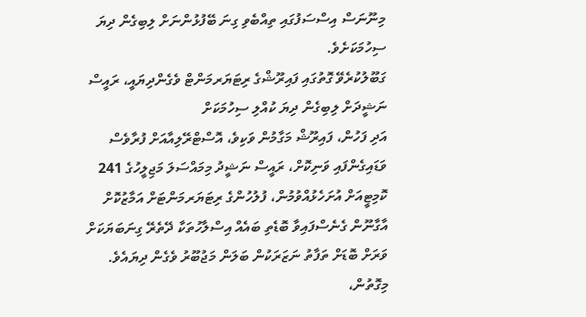މިނޫނަސް އިސްސަފުގައި ތިއްބެވި ގިނަ ބޭފުޅުންނަށް ލިބިގެން ދިޔަ ސިހުމަކަށެވެ.
ގަބޫލުކުރެވޭ ގޮތުގައި ފައިރޫޝްގެ ރިޓަޔަރމަންޓް ވެގެންދިޔައީ، ރައީސް ނަޝީދަށް ލިބިގެން ދިޔަ ކުއްލި ސިހުމަކަށް
އަދި ފަހުން، ފައިރޫޝް މަގާމުން ވަކިވެ، އޮސްޓްރޭލިއާއަށް ފުރާވެސް ވަޑައިގެންފައި ވަނިކޮށް، ރައީސް ނަޝީދު މިމައްސަލަ މަޖިލީހުގެ 241 ކޮމިޓީއަށް އުށަހެޅުއްވުމުން، ފުލުހުންގެ ރިޓަޔަރމަންޓަށް އަމާޒުކޮށް އާގާނޫން ގެނެސްފައިވާ ބޮޑެތި ބައެއް އިސްލާހުތަކާ ދޭތެރޭ ގިނަބަޔަކަށް ވަރަށް ބޮޑަށް ތަފާތު ނަޒަރަކުން ބަލަން މަޖުބޫރު ވެގެން ދިޔައެވެ.
މިގޮތުން،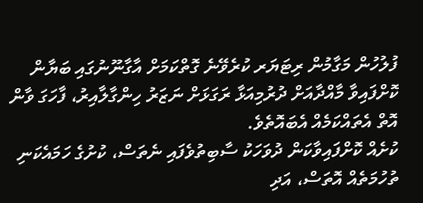ފުލުހުން މަގާމުން ރިޓަޔަރ ކުރެވޭނެ ގޮތްކަމަށް އާގާނޫނުގައި ބަޔާން ކޮށްފައިވާ މާއްދާއަށް ދުރުމިއަޅާ ރަގަޅަށް ނަޒަރު ހިންގާލާއިރު، ފާހަގަ ވާން އޮތް އެތައްކަމެއް އެބައޮތެވެ.
ކުށެއް ކޮށްފައިވާކަން ދުވަހަކު ސާބިތުވެފައި ނެތަސް، ކުށުގެ ހަމައެކަނި ތުހުމަތެއް އޮތަސް، އަދި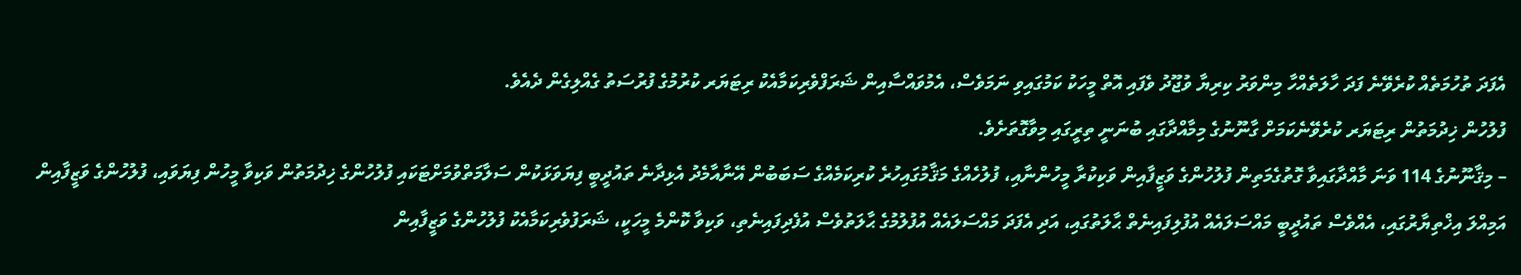އެފަދަ ތުހުމަތެއް ކުރެވޭނެ ފަދަ ހާލަތެއްހާ މިންވަރު ކިރިޔާ ވުޖޫދު ވެފައި އޮތް މީހަކު ކަމުގައިވި ނަމަވެސް، އެމުވައްސާއިން ޝަރަފްވެރިކަމާއެކު ރިޓަޔަރ ކުރުމުގެ ފުރުސަތު ގެއްލިގެން ދެއެވެ.
ފުލުހުން ޚިދުމަތުން ރިޓަޔަރ ކުރެވޭނެކަމަށް ގާނޫނުގެ މިމާއްދާގައި ބުނަނީ ތިރީގައި މިވާގޮތަށެވެ.
– މިޤާނޫނުގެ 114 ވަނަ މާއްދާގައިވާ ގޮތުގެމަތިން ފުލުހުންގެ ވަޒީފާއިން ވަކިކުރާ މީހުންނާއި، ފުލުހެއްގެ މަޤާމުގައިހުރެ ކުރިކަމެއްގެ ސަބަބުން އޭނާއާމެދު އެޅިދާނެ ތައުދީބީ ފިޔަވަޅަކުން ސަލާމަތްވުމަށްޓަކައި ފުލުހުންގެ ޚިދުމަތުން ވަކިވާ މީހުން ފިޔަވައި، ފުލުހުންގެ ވަޒީފާއިން އަމިއްލަ އިޚްތިޔާރުގައި، އެއްވެސް ތައުދީބީ މައްސަލައެއް އުފުލިފައިނެތް ޙާލަތުގައި، އަދި އެފަދަ މައްސަލައެއް އުފުލުމުގެ ޙާލަތުވެސް އުފެދިފައިނެތި، ވަކިވާ ކޮންމެ މީހަކީ، ޝަރަފުވެރިކަމާއެކު ފުލުހުންގެ ވަޒީފާއިން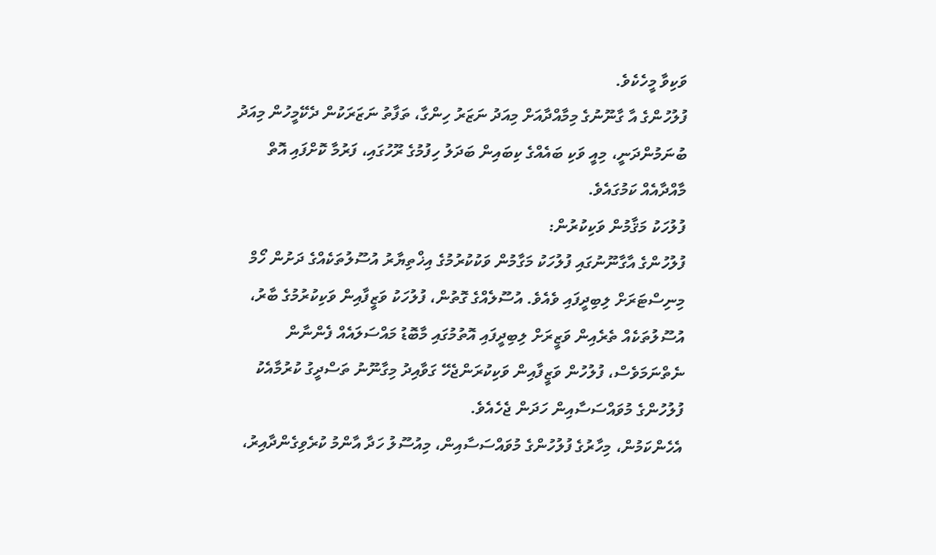ވަކިވާ މީހެކެވެ.
ފުލުހުންގެ އާ ގާނޫނުގެ މިމާއްދާއަށް މިއަދު ނަޒަރު ހިންގާ، ތަފާތު ނަޒަރަކުން ދެކޭމީހުން މިއަދު ބުނަމުންދަނީ، މިއީ ވަކި ބައެއްގެ ކިބައިން ބަދަލު ހިފުމުގެ ރޫހުގައި، ފަރުމާ ކޮށްފައި އޮތް މާއްދާއެއް ކަމުގައެވެ.
ފުލުހަކު މަޤާމުން ވަކިކުރުން:
ފުލުހުންގެ އާގާނޫނުގައި ފުލުހަކު މަގާމުން ވަކުކުރުމުގެ އިޚްތިޔާރު އުސޫލުތަކެއްގެ ދަށުން ހޯމް މިނިސްޓަރަށް ލިބިދީފައި ވެއެވެ. އުސޫލެއްގެ ގޮތުން، ފުލުހަކު ވަޒީފާއިން ވަކިކުރުމުގެ ބާރު، އުސޫލުތަކެއް ތެރެއިން ވަޒީރަށް ލިބިދީފައި އޮތުމުގައި މާބޮޑު މައްސަލައެއް ފެންނާން ނެތްނަމަވެސް، ފުލުހުން ވަޒީފާއިން ވަކިކުރަންޖެހޭ ގަވާއިދު މިގާނޫނު ތަސްދީގު ކުރުމާއެކު ފުލުހުންގެ މުވައްސަސާއިން ހަދަން ޖެހެއެވެ.
އެހެންކަމުން، މިހާރުގެ ފުލުހުންގެ މުވައްސަސާއިން، މިއުސޫލު ހަދާ އާންމު ކުރެވިގެންދާއިރު،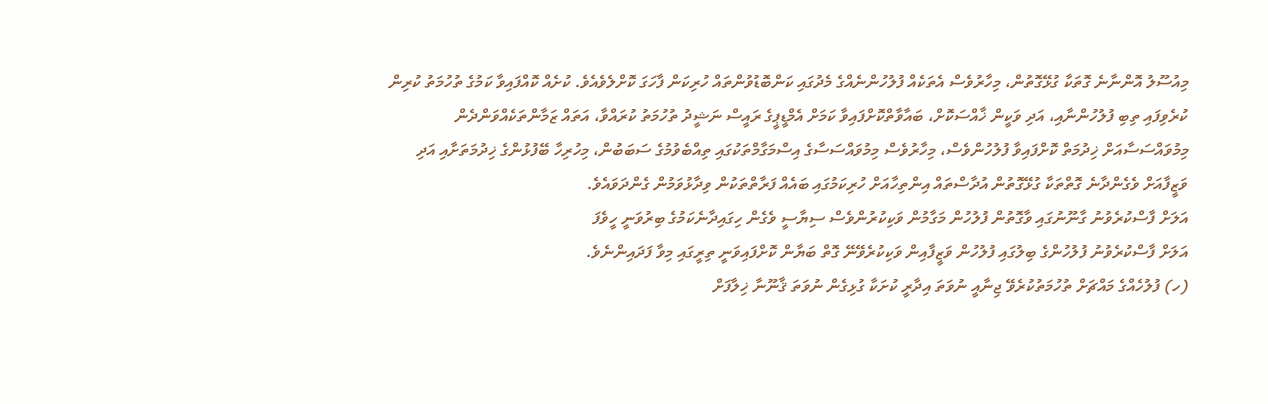މިއުސޫލު އޮންނާނެ ގޮތަކާ ގުޅޭގޮތުން، މިހާރުވެސް އެތަކެއް ފުލުހުންނެއްގެ މެދުގައި ކަންބޮޑުވުންތައް ހުރިކަން ފާހަގަ ކޮށްލެވެއެވެ. ކުށެއް ކޮއްފައިވާ ކަމުގެ ތުހުމަތު ކުރިން ކުރެވިފައި ތިބި ފުލުހުންނާއި، އަދި ވަކީން ޚާއްސަކޮށް، ބައާވާތްކޮށްފައިވާ ކަމަށް އެމްޑީޕީގެ ރައީސް ނަޝީދު ތުހުމަތު ކުރައްވާ، އަތައް ޒަމާންތަކެއްވަންދެން މިމުވައްސަސާއަށް ޚިދުމަތް ކޮށްފައިވާ ފުލުހުންވެސް، މިހާރުވެސް މިމުވައްސަސާގެ އިސްމަގާމްތަކުގައި ތިއްބެވުމުގެ ސަބަބުން، މިހުރިހާ ބޭފުޅުންގެ ޚިދުމަތަށާއި އަދި ވަޒީފާއަށް ވެގެންދާނެ ގޮތްތަކާ ގުޅޭގޮތުން އުދާސްތައް އިންތިހާއަށް ހުރިކަމުގައި ބައެއް ފަރާތްތަކުން ވިދާޅުވަމުން ގެންދަވައެވެ.
އަލަށް ފާސްކުރެވުނު ގާނޫނުގައި ވާގޮތުން ފުލުހުން މަގާމުން ވަކިކުރުންވެސް ސިޔާސީ ވެގެން ހިގައިދާނެކަމުގެ ބިރުވަނީ ހީވެފަ
އަލަށް ފާސްކުރެވުނު ފުލުހުންގެ ބިލުގައި ފުލުހުން ވަޒީފާއިން ވަކިކުރެވޭނޭ ގޮތް ބަޔާން ކޮށްފައިވަނީ ތިރީގައި މިވާ ފަދައިންނެވެ.
(ހ) ފުލުހެއްގެ މައްޗަށް ތުހުމަތުކުރެވޭ ޖިނާއީ ނުވަތަ އިދާރީ ކުށަކާ ގުޅިގެން ނުވަތަ ޤާނޫނާ ޚިލާފަށް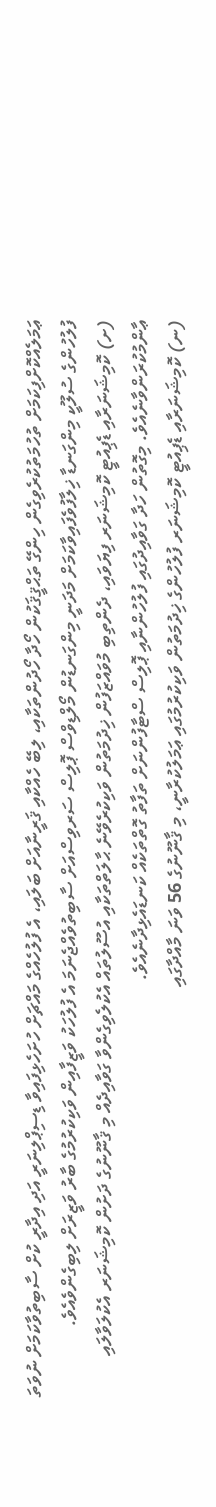ޢަމަލެއްކޮށްފިކަމަށް ތުހުމަތުކުރެވިގެން ހިންގޭ ތަޙްޤީޤަކުން ހޯދާ ހޯދުންތަކާއި، ލިބޭ ހެއްކާއި ޤަރީނާއަށް ބަލައި، އެ ފުލުހެއްގެ މައްޗަށް ހުށަހެޅިފައިވާ ޑިސިޕްލިނަރީ އަދި އިދާރީ ކުށް ސާބިތުވާކަމަށް ނުވަތަ ފުލުހުންގެ ސުލޫކީ މިންގަނޑާ ޚިލާފުވެފައިވާކަމަށް މަދަނީ މިންގަނޑުން މޯލްޑިވްސް ޕޮލިސް ސަރވިސްއަށް ސާބިތުވެއްޖެނަމަ އެ ފުލުހަކު ވަޒީފާއިން ވަކިކުރުމުގެ ބާރު ވަޒީރަށް ލިބިގެންވެއެވެ.
(ށ) ކޮމިޝަނަރާއި ޑެޕިއުޓީ ކޮމިޝަނަރ ފިޔަވައި، ދެންތިބި މުވައްޒަފުން ޚިދުމަތުން ވަކިކުރެވޭނެ ޙާލަތްތަކާއި އުސޫލުތައް އެކުލެވިގެންވާ ގަވާއިދެއް މި ޤާނޫނުގެ ދަށުން ކޮމިޝަނަރ އެކުލަވާލައި ޢާންމުކުރަންވާނެއެވެ. މިގޮތުން ހަދާ ގަވާއިދުގައި ފުލުހުންނާއި ޕޮލިސް ސްޓާފުންނަށް ތަފާތު ގޮތްތަކެއް ކަނޑައެޅިދާނެއެވެ.
(ނ) ކޮމިޝަނަރާއި ޑެޕިއުޓީ ކޮމިޝަނަރ ފުލުހުންގެ ޚިދުމަތުން ވަކިކުރުމުގައި ޢަމަލުކުރާނީ، މި ޤާނޫނުގެ 56 ވަނަ މާއްދާގައި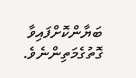ބަޔާންކޮށްފައިވާ ގޮތުގެމަތިންނެވެ.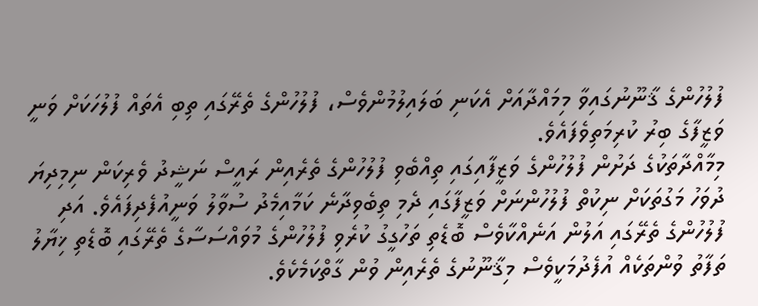ފުލުހުންގެ ޤާނޫނުގައިވާ މިމައްދާއަށް އެކަނި ބަލައިލުމުންވެސް، ފުލުހުންގެ ތެރޭގައި ތިބި އެތައް ފުލުހަކަށް ވަނީ ވަޒީފާގެ ބިރު ކުރިމަތިވެފައެވެ.
މިމާއްދާތަކުގެ ދަށުން ފުލުހުންގެ ވަޒީފާއިގައި ތިއްބެވި ފުލުހުންގެ ތެރެއިން ރައީސް ނަޝީދު ވެރިކަން ނިމިދިޔަ ދުވަހު މަގުތަކަށް ނިކުތް ފުލުހުންނަށް ވަޒީފާގައި ދެމި ތިބެވިދާނެ ކަމާއިމެދު ސުވާލު ވަނީއުފެދިފައެވެ. އަދި ފުލުހުންގެ ތެރޭގައި އަލުން އަނެއްކާވެސް ބޮޑެތި ތަހުގީގު ކުރެވި ފުލުހުންގެ މުވައްސަސާގެ ތެރޭގައި ބޮޑެތި ޚިޔާލު ތަފާތު ވުންތަކެއް އުފެދުމަކީވެސް މިޤާނޫނުގެ ތެރެއިން ވުން ގާތްކަމެކެވެ.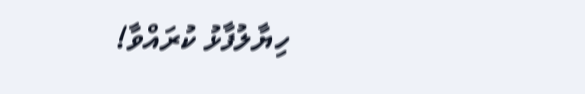ހިޔާލުފާޅު ކުރައްވާ!